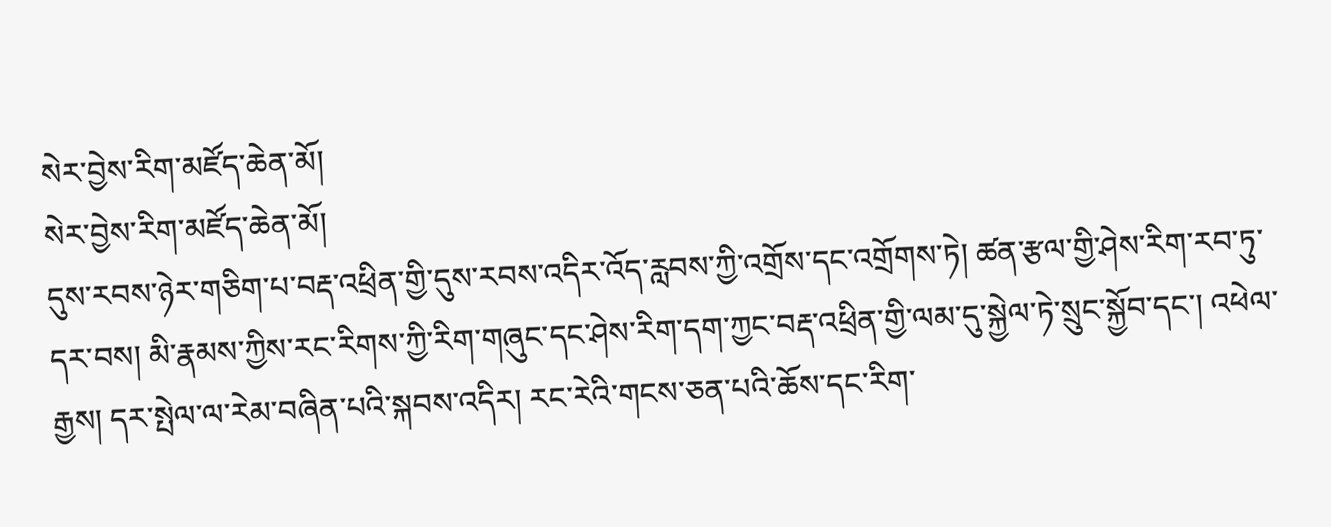སེར་བྱེས་རིག་མཛོད་ཆེན་མོ།
སེར་བྱེས་རིག་མཛོད་ཆེན་མོ།
དུས་རབས་ཉེར་གཅིག་པ་བརྡ་འཕྲིན་གྱི་དུས་རབས་འདིར་འོད་རླབས་ཀྱི་འགྲོས་དང་འགྲོགས་ཏེ། ཚན་རྩལ་གྱི་ཤེས་རིག་རབ་ཏུ་དར་བས། མི་རྣམས་ཀྱིས་རང་རིགས་ཀྱི་རིག་གཞུང་དང་ཤེས་རིག་དག་ཀྱང་བརྡ་འཕྲིན་གྱི་ལམ་དུ་སྐྱེལ་ཏེ་སྲུང་སྐྱོབ་དང་། འཕེལ་རྒྱས། དར་སྤེལ་ལ་རེམ་བཞིན་པའི་སྐབས་འདིར། རང་རེའི་གངས་ཅན་པའི་ཆོས་དང་རིག་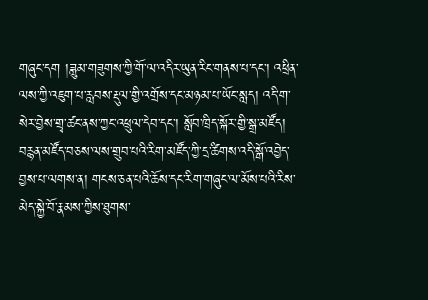གཞུང་དག །ཟླུམ་གཟུགས་ཀྱི་གོ་ལ་འདིར་ཡུན་རིང་གནས་པ་དང་། འཕྲིན་ལས་ཀྱི་འཇུག་པ་རླབས་རྡུལ་གྱི་འགྲོས་དང་མཉམ་པ་ཡོང་སླད། འདི་ག་སེར་བྱེས་གྲྭ་ཚང་ནས་ཀྱང་འཕྲུལ་དེབ་དང་། སློབ་ཁྲིད་སྐོར་གྱི་སྒྲ་མཛོད། བརྙན་མཛོད་བཅས་ལས་གྲུབ་པའི་རིག་མཛོད་ཀྱི་དྲ་ཚིགས་འདི་སྒོ་འབྱེད་བྱས་པ་ལགས་ན། གངས་ཅན་པའི་ཆོས་དང་རིག་གཞུང་ལ་མོས་པའི་རིས་མེད་སྐྱེ་བོ་རྣམས་ཀྱིས་ཐུགས་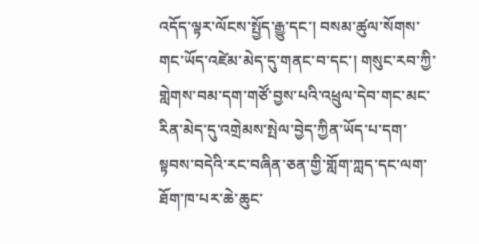འདོད་ལྟར་ལོངས་སྤྱོད་རྒྱུ་དང་། བསམ་ཚུལ་སོགས་གང་ཡོད་འཛེམ་མེད་དུ་གནང་བ་དང་། གསུང་རབ་ཀྱི་གླེགས་བམ་དག་གཙོ་བྱས་པའི་འཕྲུལ་དེབ་གང་མང་རིན་མེད་དུ་འགྲེམས་སྤེལ་བྱེད་ཀྱིན་ཡོད་པ་དག་སྟབས་བདེའི་རང་བཞིན་ཅན་གྱི་གློག་ཀླད་དང་ལག་ཐོག་ཁ་པར་ཆེ་ཆུང་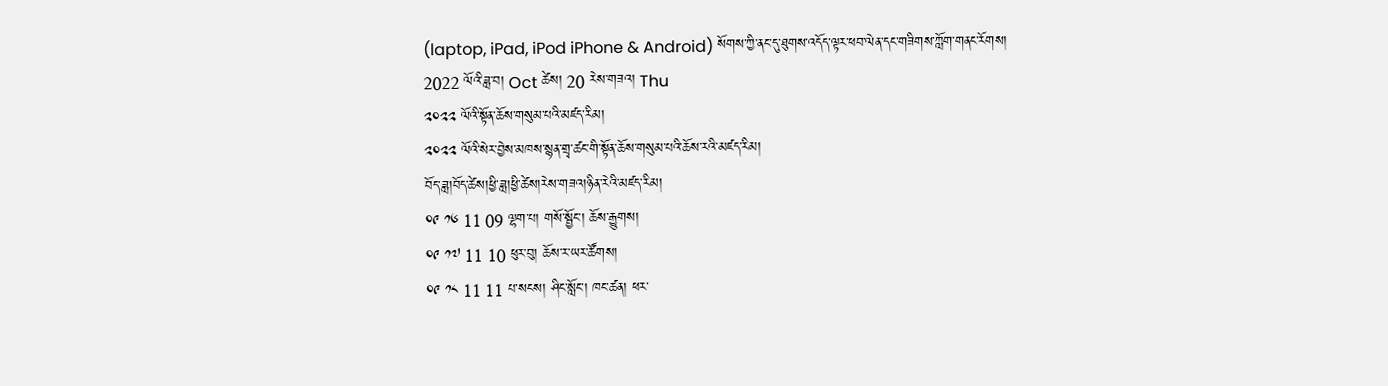(laptop, iPad, iPod iPhone & Android) སོགས་ཀྱི་ནང་དུ་ཐུགས་འདོད་ལྟར་ཕབ་ལེན་དང་གཟིགས་ཀློག་གནང་རོགས།
2022 ལོའི་ཟླ་བ། Oct ཚེས། 20 རེས་གཟའ། Thu
༢༠༢༢ ལོའི་སྟོན་ཆོས་གསུམ་པའི་མཛད་རིམ།
༢༠༢༢ ལོའི་སེར་བྱེས་མཁས་སྙན་གྲྭ་ཚང་གི་སྟོན་ཆོས་གསུམ་པའི་ཆོས་རའི་མཛད་རིམ།
བོད་ཟླ།བོད་ཚེས།ཕྱི་ཟླ།ཕྱི་ཚེས།རེས་གཟའ།ཉིན་རེའི་མཛད་རིམ།
༠༩ ༡༦ 11 09 ལྷག་པ། གསོ་སྦྱོང་། ཆོས་རྒྱུགས།
༠༩ ༡༧ 11 10 ཕུར་བུ། ཆོས་ར་ཡར་ཚོགས།
༠༩ ༡༨ 11 11 པ་སངས། ཤིང་སློང་། ཁང་ཚན། ཕར་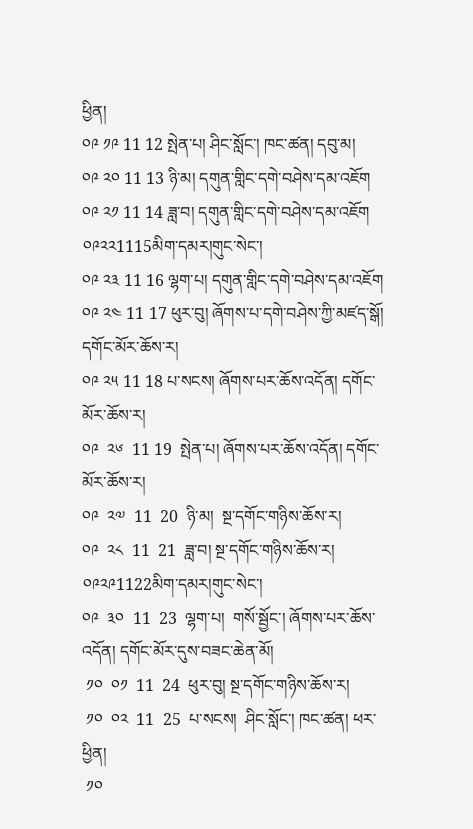ཕྱིན།
༠༩ ༡༩ 11 12 སྤེན་པ། ཤིང་སློང་། ཁང་ཚན། དབུ་མ།
༠༩ ༢༠ 11 13 ཉི་མ། དགུན་གླིང་དགེ་བཤེས་དམ་འཇོག
༠༩ ༢༡ 11 14 ཟླ་བ། དགུན་གླིང་དགེ་བཤེས་དམ་འཇོག
༠༩༢༢1115མིག་དམར།གུང་སེང་།
༠༩ ༢༣ 11 16 ལྷག་པ། དགུན་གླིང་དགེ་བཤེས་དམ་འཇོག
༠༩ ༢༤ 11 17 ཕུར་བུ། ཞོགས་པ་དགེ་བཤེས་ཀྱི་མཛད་སྒོ། དགོང་མོར་ཆོས་ར།
༠༩ ༢༥ 11 18 པ་སངས། ཞོགས་པར་ཆོས་འདོན། དགོང་མོར་ཆོས་ར།
༠༩  ༢༦  11 19  སྤེན་པ། ཞོགས་པར་ཆོས་འདོན། དགོང་མོར་ཆོས་ར།
༠༩  ༢༧  11  20  ཉི་མ།  སྔ་དགོང་གཉིས་ཆོས་ར།
༠༩  ༢༨  11  21  ཟླ་བ། སྔ་དགོང་གཉིས་ཆོས་ར།
༠༩༢༩1122མིག་དམར།གུང་སེང་།
༠༩  ༣༠  11  23  ལྷག་པ།  གསོ་སྦྱོང་། ཞོགས་པར་ཆོས་འདོན། དགོང་མོར་དུས་བཟང་ཆེན་མོ།
 ༡༠  ༠༡  11  24  ཕུར་བུ། སྔ་དགོང་གཉིས་ཆོས་ར།
 ༡༠  ༠༢  11  25  པ་སངས།  ཤིང་སློང་། ཁང་ཚན། ཕར་ཕྱིན།
 ༡༠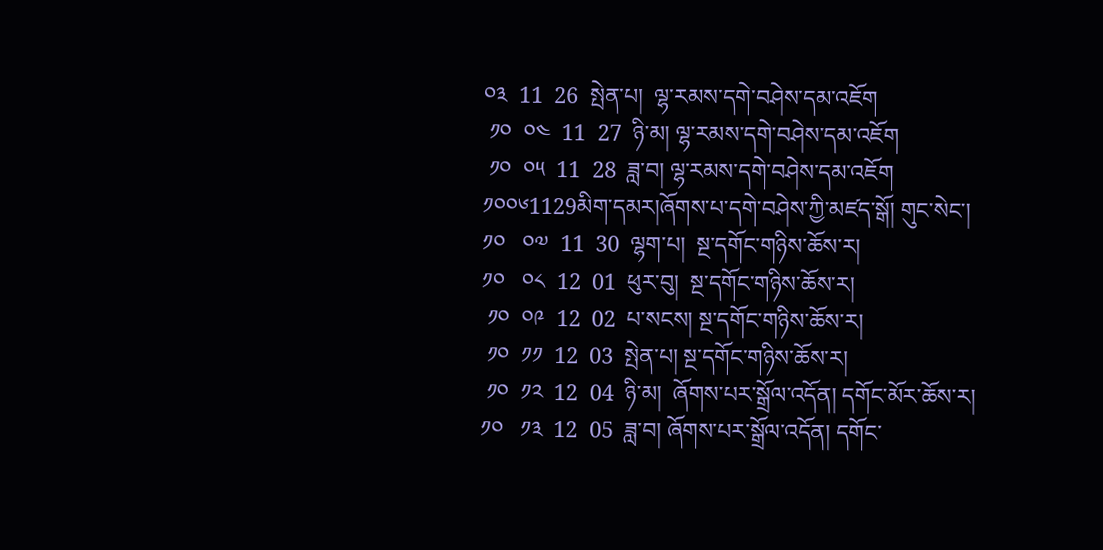༠༣  11  26  སྤེན་པ།  ལྷ་རམས་དགེ་བཤེས་དམ་འཇོག
 ༡༠  ༠༤  11  27  ཉི་མ། ལྷ་རམས་དགེ་བཤེས་དམ་འཇོག
 ༡༠  ༠༥  11  28  ཟླ་བ། ལྷ་རམས་དགེ་བཤེས་དམ་འཇོག
༡༠༠༦1129མིག་དམར།ཞོགས་པ་དགེ་བཤེས་ཀྱི་མཛད་སྒོ། གུང་སེང་།
༡༠   ༠༧  11  30  ལྷག་པ།  སྔ་དགོང་གཉིས་ཆོས་ར།
༡༠   ༠༨  12  01  ཕུར་བུ།  སྔ་དགོང་གཉིས་ཆོས་ར།
 ༡༠  ༠༩  12  02  པ་སངས། སྔ་དགོང་གཉིས་ཆོས་ར།
 ༡༠  ༡༡  12  03  སྤེན་པ། སྔ་དགོང་གཉིས་ཆོས་ར།
 ༡༠  ༡༢  12  04  ཉི་མ།  ཞོགས་པར་སྒྲོལ་འདོན། དགོང་མོར་ཆོས་ར།
༡༠   ༡༣  12  05  ཟླ་བ། ཞོགས་པར་སྒྲོལ་འདོན། དགོང་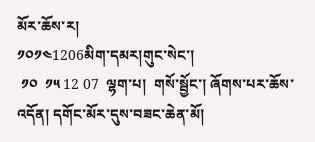མོར་ཆོས་ར།
༡༠༡༤1206མིག་དམར།གུང་སེང་།
 ༡༠  ༡༥ 12 07  ལྷག་པ།  གསོ་སྦྱོང་། ཞོགས་པར་ཆོས་འདོན། དགོང་མོར་དུས་བཟང་ཆེན་མོ།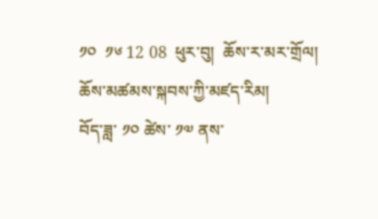༡༠  ༡༦ 12 08  ཕུར་བུ།  ཆོས་ར་མར་གྲོལ།
ཆོས་མཚམས་སྐབས་ཀྱི་མཛད་རིམ།
བོད་ཟླ་ ༡༠ ཚེས་ ༡༧ ནས་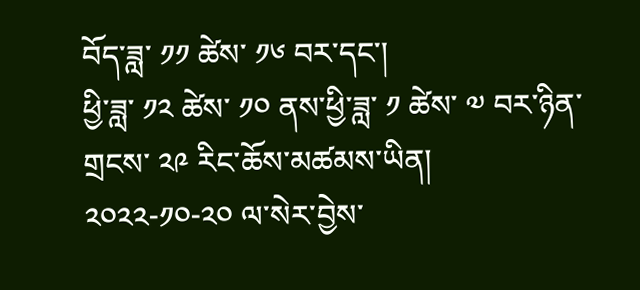བོད་ཟླ་ ༡༡ ཚེས་ ༡༦ བར་དང་།
ཕྱི་ཟླ་ ༡༢ ཚེས་ ༡༠ ནས་ཕྱི་ཟླ་ ༡ ཚེས་ ༧ བར་ཉིན་གྲངས་ ༢༩ རིང་ཆོས་མཚམས་ཡིན།
༢༠༢༢-༡༠-༢༠ ལ་སེར་བྱེས་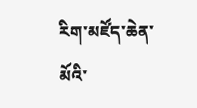རིག་མཛོད་ཆེན་མོའི་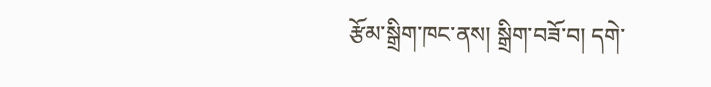རྩོམ་སྒྲིག་ཁང་ནས། སྒྲིག་བཟོ་བ། དགེ་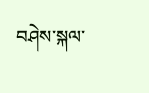བཤེས་སྐལ་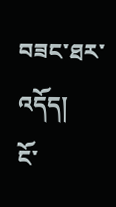བཟང་ཐར་འདོད།
ངོ་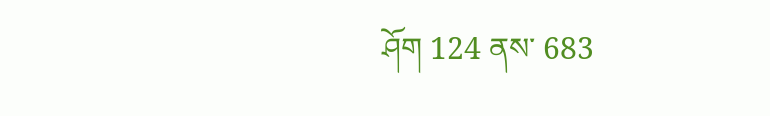ཤོག 124 ནས་ 683